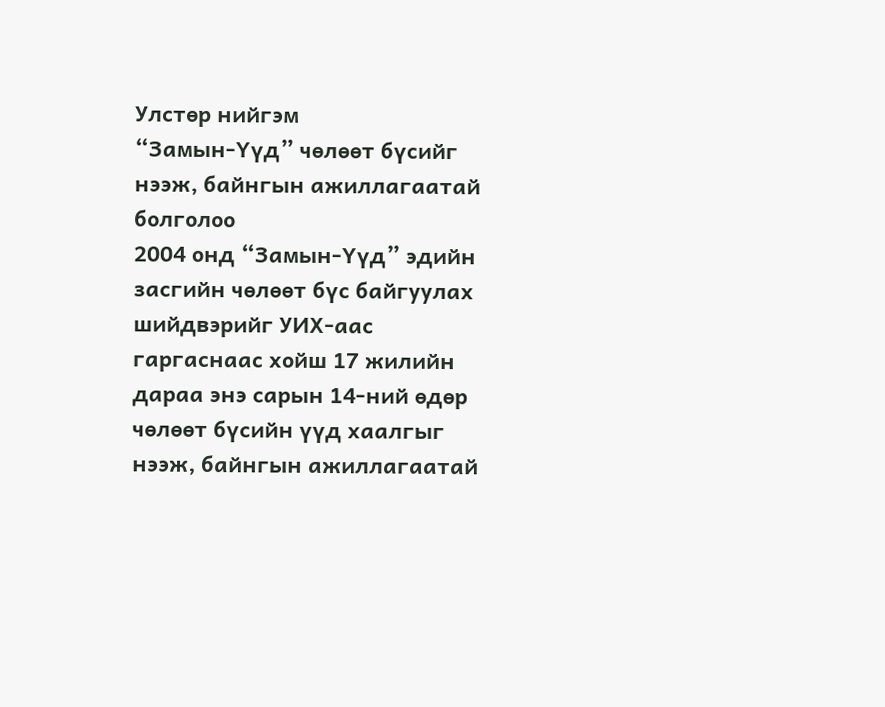Улстөр нийгэм
“Замын-Үүд” чөлөөт бүсийг нээж, байнгын ажиллагаатай болголоо
2004 онд “Замын-Үүд” эдийн засгийн чөлөөт бүс байгуулах шийдвэрийг УИХ-аас гаргаснаас хойш 17 жилийн дараа энэ сарын 14-ний өдөр чөлөөт бүсийн үүд хаалгыг нээж, байнгын ажиллагаатай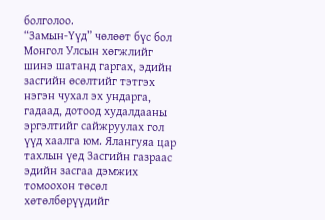болголоо.
“Замын-Үүд” чөлөөт бүс бол Монгол Улсын хөгжлийг шинэ шатанд гаргах, эдийн засгийн өсөлтийг тэтгэх нэгэн чухал эх ундарга, гадаад, дотоод худалдааны эргэлтийг сайжруулах гол үүд хаалга юм. Ялангуяа цар тахлын үед Засгийн газраас эдийн засгаа дэмжих томоохон төсөл хөтөлбөрүүдийг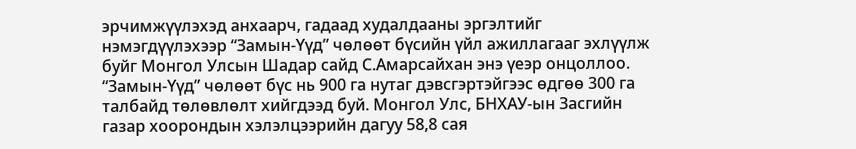эрчимжүүлэхэд анхаарч, гадаад худалдааны эргэлтийг нэмэгдүүлэхээр “Замын-Үүд” чөлөөт бүсийн үйл ажиллагааг эхлүүлж буйг Монгол Улсын Шадар сайд С.Амарсайхан энэ үеэр онцоллоо.
“Замын-Үүд” чөлөөт бүс нь 900 га нутаг дэвсгэртэйгээс өдгөө 300 га талбайд төлөвлөлт хийгдээд буй. Монгол Улс, БНХАУ-ын Засгийн газар хоорондын хэлэлцээрийн дагуу 58,8 сая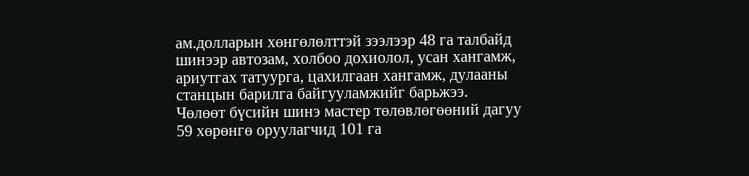ам.долларын хөнгөлөлттэй зээлээр 48 га талбайд шинээр автозам, холбоо дохиолол, усан хангамж, ариутгах татуурга, цахилгаан хангамж, дулааны станцын барилга байгууламжийг барьжээ.
Чөлөөт бүсийн шинэ мастер төлөвлөгөөний дагуу 59 хөрөнгө оруулагчид 101 га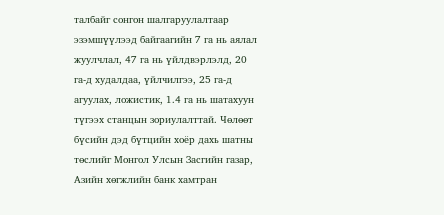талбайг сонгон шалгаруулалтаар эзэмшүүлээд байгаагийн 7 га нь аялал жуулчлал, 47 га нь үйлдвэрлэлд, 20 га-д худалдаа, үйлчилгээ, 25 га-д агуулах, ложистик, 1.4 га нь шатахуун түгээх станцын зориулалттай. Чөлөөт бүсийн дэд бүтцийн хоёр дахь шатны төслийг Монгол Улсын Засгийн газар, Азийн хөгжлийн банк хамтран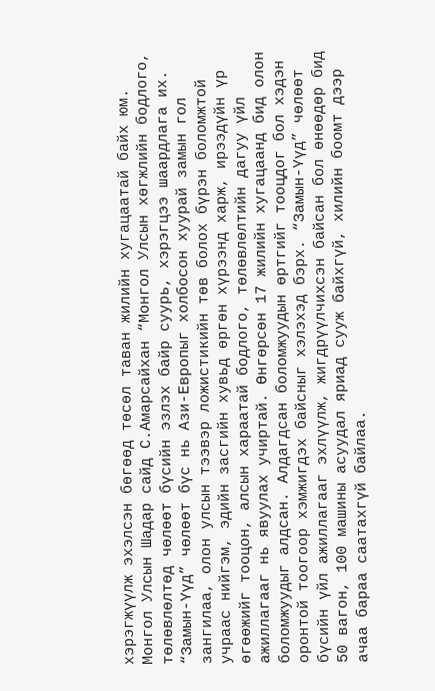хэрэгжүүлж эхэлсэн бөгөөд төсөл таван жилийн хугацаатай байх юм.
Монгол Улсын Шадар сайд С.Амарсайхан “Монгол Улсын хөгжлийн бодлого, төлөвлөлтөд чөлөөт бүсийн эзлэх байр суурь, хэрэгцээ шаардлага их. “Замын-Үүд” чөлөөт бүс нь Ази-Европыг холбосон хуурай замын гол зангилаа, олон улсын тээвэр ложистикийн төв болох бүрэн боломжтой учраас нийгэм, эдийн засгийн хувьд өргөн хүрээнд харж, ирээдүйн үр өгөөжийг тооцон, алсын хараатай бодлого, төлөвлөлтийн дагуу үйл ажиллагааг нь явуулах учиртай. Өнгөрсөн 17 жилийн хугацаанд бид олон боломжуудыг алдсан. Алдагдсан боломжуудын өртгийг тооцдог бол хэдэн оронтой тоогоор хэмжигдэх байсныг хэлэхэд бэрх. “Замын-Үүд” чөлөөт бүсийн үйл ажиллагааг эхлүүлж, жигдрүүлчихсэн байсан бол өнөөдөр бид 50 вагон, 100 машины асуудал яриад сууж байхгүй, хилийн боомт дээр ачаа бараа саатахгүй байлаа.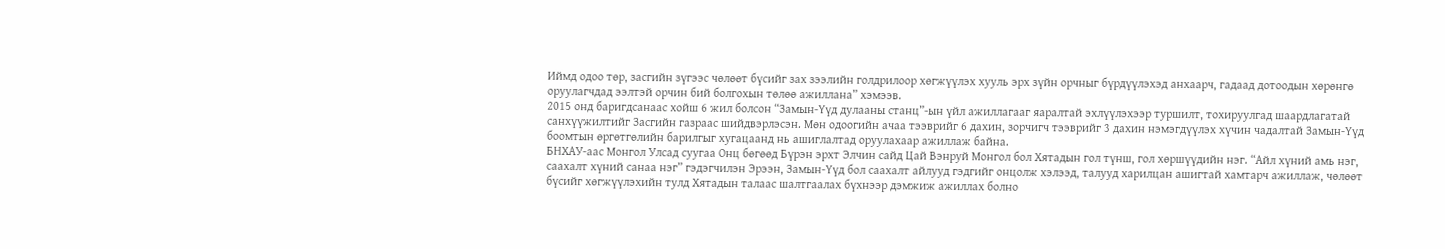Иймд одоо төр, засгийн зүгээс чөлөөт бүсийг зах зээлийн голдрилоор хөгжүүлэх хууль эрх зүйн орчныг бүрдүүлэхэд анхаарч, гадаад дотоодын хөрөнгө оруулагчдад ээлтэй орчин бий болгохын төлөө ажиллана” хэмээв.
2015 онд баригдсанаас хойш 6 жил болсон “Замын-Үүд дулааны станц”-ын үйл ажиллагааг яаралтай эхлүүлэхээр туршилт, тохируулгад шаардлагатай санхүүжилтийг Засгийн газраас шийдвэрлэсэн. Мөн одоогийн ачаа тээврийг 6 дахин, зорчигч тээврийг 3 дахин нэмэгдүүлэх хүчин чадалтай Замын-Үүд боомтын өргөтгөлийн барилгыг хугацаанд нь ашиглалтад оруулахаар ажиллаж байна.
БНХАУ-аас Монгол Улсад суугаа Онц бөгөөд Бүрэн эрхт Элчин сайд Цай Вэнруй Монгол бол Хятадын гол түнш, гол хөршүүдийн нэг. “Айл хүний амь нэг, саахалт хүний санаа нэг” гэдэгчилэн Эрээн, Замын-Үүд бол саахалт айлууд гэдгийг онцолж хэлээд, талууд харилцан ашигтай хамтарч ажиллаж, чөлөөт бүсийг хөгжүүлэхийн тулд Хятадын талаас шалтгаалах бүхнээр дэмжиж ажиллах болно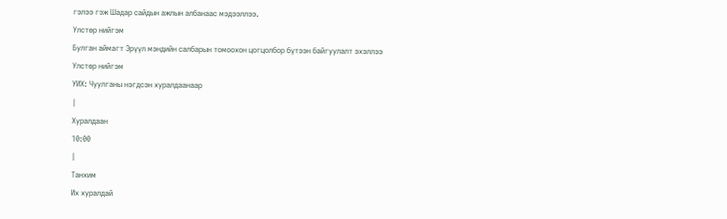гэлээ гэж Шадар сайдын ажлын албанаас мэдээллээ.
Улстөр нийгэм
Булган аймагт Эрүүл мэндийн салбарын томоохон цогцолбор бүтээн байгуулалт эхэллээ
Улстөр нийгэм
УИХ: Чуулганы нэгдсэн хуралдаанаар
|
Хуралдаан
10:00
|
Танхим
Их хуралдай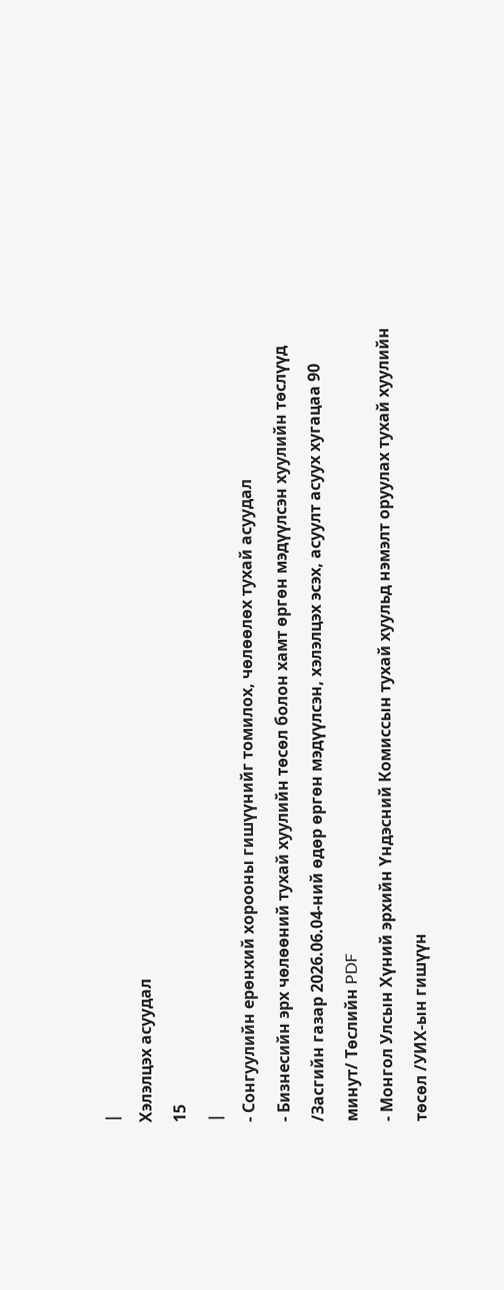|
Хэлэлцэх асуудал
15
|
- Сонгуулийн ерөнхий хорооны гишүүнийг томилох, чөлөөлөх тухай асуудал
- Бизнесийн эрх чөлөөний тухай хуулийн төсөл болон хамт өргөн мэдүүлсэн хуулийн төслүүд /Засгийн газар 2026.06.04-ний өдөр өргөн мэдүүлсэн, хэлэлцэх эсэх, асуулт асуух хугацаа 90 минут/ Төслийн PDF
- Монгол Улсын Хүний эрхийн Үндэсний Комиссын тухай хуульд нэмэлт оруулах тухай хуулийн төсөл /УИХ-ын гишүүн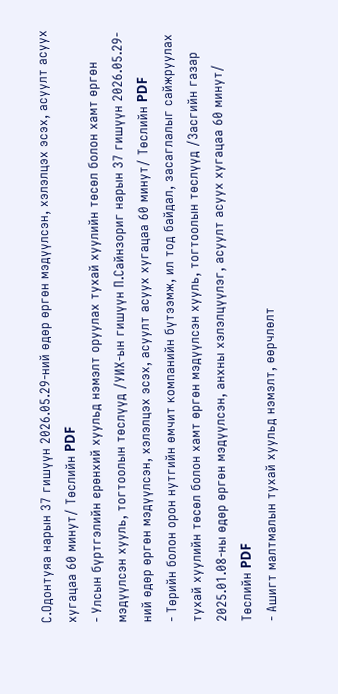С.Одонтуяа нарын 37 гишүүн 2026.05.29-ний өдөр өргөн мэдүүлсэн, хэлэлцэх эсэх, асуулт асуух хугацаа 60 минут/ Төслийн PDF
- Улсын бүртгэлийн ерөнхий хуульд нэмэлт оруулах тухай хуулийн төсөл болон хамт өргөн мэдүүлсэн хууль, тогтоолын төслүүд /УИХ-ын гишүүн П.Сайнзориг нарын 37 гишүүн 2026.05.29-ний өдөр өргөн мэдүүлсэн, хэлэлцэх эсэх, асуулт асуух хугацаа 60 минут/ Төслийн PDF
- Төрийн болон орон нутгийн өмчит компанийн бүтээмж, ил тод байдал, засаглалыг сайжруулах тухай хуулийн төсөл болон хамт өргөн мэдүүлсэн хууль, тогтоолын төслүүд /Засгийн газар 2025.01.08-ны өдөр өргөн мэдүүлсэн, анхны хэлэлцүүлэг, асуулт асуух хугацаа 60 минут/ Төслийн PDF
- Ашигт малтмалын тухай хуульд нэмэлт, өөрчлөлт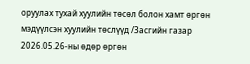оруулах тухай хуулийн төсөл болон хамт өргөн мэдүүлсэн хуулийн төслүүд /Засгийн газар 2026.05.26-ны өдөр өргөн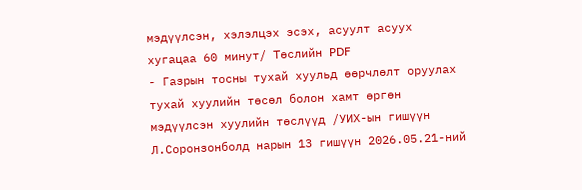мэдүүлсэн, хэлэлцэх эсэх, асуулт асуух хугацаа 60 минут/ Төслийн PDF
- Газрын тосны тухай хуульд өөрчлөлт оруулах тухай хуулийн төсөл болон хамт өргөн мэдүүлсэн хуулийн төслүүд /УИХ-ын гишүүн Л.Соронзонболд нарын 13 гишүүн 2026.05.21-ний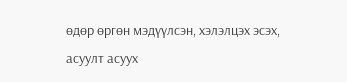өдөр өргөн мэдүүлсэн, хэлэлцэх эсэх, асуулт асуух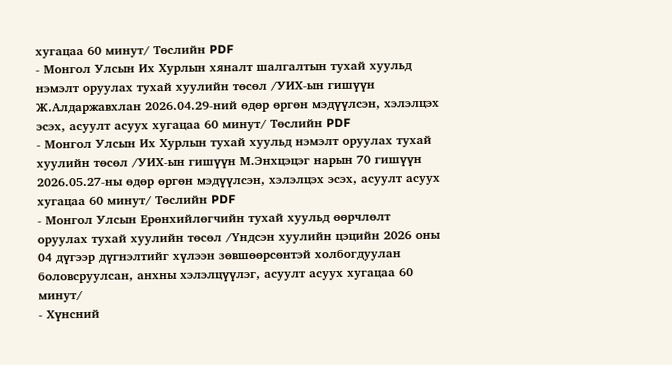хугацаа 60 минут/ Төслийн PDF
- Монгол Улсын Их Хурлын хяналт шалгалтын тухай хуульд нэмэлт оруулах тухай хуулийн төсөл /УИХ-ын гишүүн Ж.Алдаржавхлан 2026.04.29-ний өдөр өргөн мэдүүлсэн, хэлэлцэх эсэх, асуулт асуух хугацаа 60 минут/ Төслийн PDF
- Монгол Улсын Их Хурлын тухай хуульд нэмэлт оруулах тухай хуулийн төсөл /УИХ-ын гишүүн М.Энхцэцэг нарын 70 гишүүн 2026.05.27-ны өдөр өргөн мэдүүлсэн, хэлэлцэх эсэх, асуулт асуух хугацаа 60 минут/ Төслийн PDF
- Монгол Улсын Ерөнхийлөгчийн тухай хуульд өөрчлөлт оруулах тухай хуулийн төсөл /Үндсэн хуулийн цэцийн 2026 оны 04 дүгээр дүгнэлтийг хүлээн зөвшөөрсөнтэй холбогдуулан боловсруулсан, анхны хэлэлцүүлэг, асуулт асуух хугацаа 60 минут/
- Хүнсний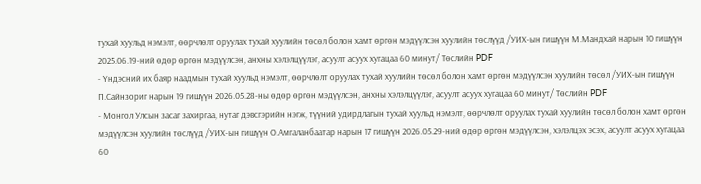тухай хуульд нэмэлт, өөрчлөлт оруулах тухай хуулийн төсөл болон хамт өргөн мэдүүлсэн хуулийн төслүүд /УИХ-ын гишүүн М.Мандхай нарын 10 гишүүн 2025.06.19-ний өдөр өргөн мэдүүлсэн, анхны хэлэлцүүлэг, асуулт асуух хугацаа 60 минут/ Төслийн PDF
- Үндэсний их баяр наадмын тухай хуульд нэмэлт, өөрчлөлт оруулах тухай хуулийн төсөл болон хамт өргөн мэдүүлсэн хуулийн төсөл /УИХ-ын гишүүн П.Сайнзориг нарын 19 гишүүн 2026.05.28-ны өдөр өргөн мэдүүлсэн, анхны хэлэлцүүлэг, асуулт асуух хугацаа 60 минут/ Төслийн PDF
- Монгол Улсын засаг захиргаа, нутаг дэвсгэрийн нэгж, түүний удирдлагын тухай хуульд нэмэлт, өөрчлөлт оруулах тухай хуулийн төсөл болон хамт өргөн мэдүүлсэн хуулийн төслүүд /УИХ-ын гишүүн О.Амгаланбаатар нарын 17 гишүүн 2026.05.29-ний өдөр өргөн мэдүүлсэн, хэлэлцэх эсэх, асуулт асуух хугацаа 60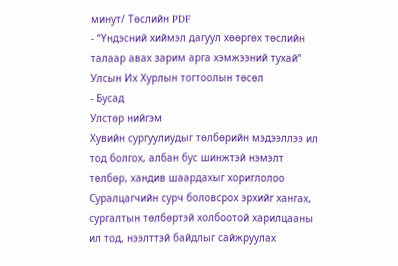минут/ Төслийн PDF
- “Үндэсний хиймэл дагуул хөөргөх төслийн талаар авах зарим арга хэмжээний тухай” Улсын Их Хурлын тогтоолын төсөл
- Бусад
Улстөр нийгэм
Хувийн сургуулиудыг төлбөрийн мэдээллээ ил тод болгох, албан бус шинжтэй нэмэлт төлбөр, хандив шаардахыг хориглолоо
Суралцагчийн сурч боловсрох эрхийг хангах, сургалтын төлбөртэй холбоотой харилцааны ил тод, нээлттэй байдлыг сайжруулах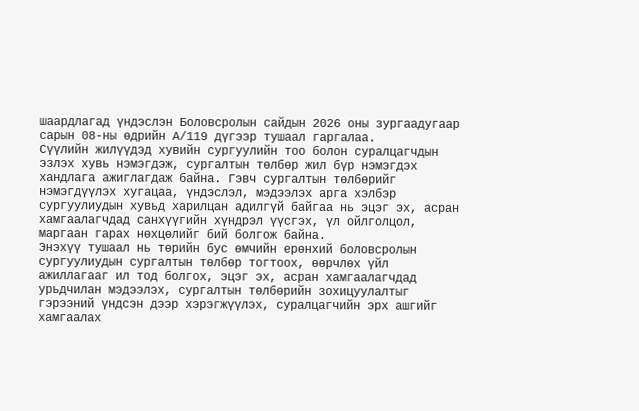шаардлагад үндэслэн Боловсролын сайдын 2026 оны зургаадугаар сарын 08-ны өдрийн А/119 дүгээр тушаал гаргалаа.
Сүүлийн жилүүдэд хувийн сургуулийн тоо болон суралцагчдын эзлэх хувь нэмэгдэж, сургалтын төлбөр жил бүр нэмэгдэх хандлага ажиглагдаж байна. Гэвч сургалтын төлбөрийг нэмэгдүүлэх хугацаа, үндэслэл, мэдээлэх арга хэлбэр сургуулиудын хувьд харилцан адилгүй байгаа нь эцэг эх, асран хамгаалагчдад санхүүгийн хүндрэл үүсгэх, үл ойлголцол, маргаан гарах нөхцөлийг бий болгож байна.
Энэхүү тушаал нь төрийн бус өмчийн ерөнхий боловсролын сургуулиудын сургалтын төлбөр тогтоох, өөрчлөх үйл ажиллагааг ил тод болгох, эцэг эх, асран хамгаалагчдад урьдчилан мэдээлэх, сургалтын төлбөрийн зохицуулалтыг гэрээний үндсэн дээр хэрэгжүүлэх, суралцагчийн эрх ашгийг хамгаалах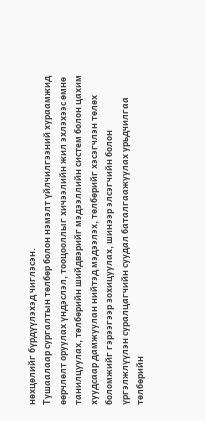нөхцөлийг бүрдүүлэхэд чиглэсэн.
Тушаалаар сургалтын төлбөр болон нэмэлт үйлчилгээний хураамжид өөрчлөлт оруулах үндэслэл, тооцооллыг хичээлийн жил эхлэхээс өмнө танилцуулах, төлбөрийн шийдвэрийг мэдээллийн систем болон цахим хуудсаар дамжуулан нийтэд мэдээлэх, төлбөрийг хэсэгчлэн төлөх боломжийг гэрээгээр зохицуулах, шинээр элсэгчийн болон үргэлжлүүлэн суралцагчийн суудал баталгаажуулах урьдчилгаа төлбөрийн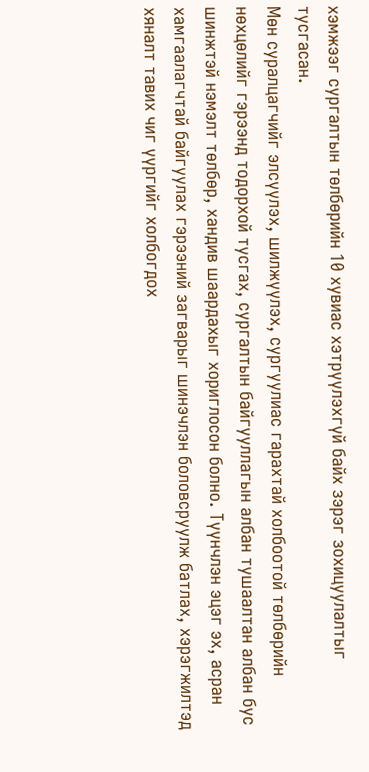хэмжээг сургалтын төлбөрийн 10 хувиас хэтрүүлэхгүй байх зэрэг зохицуулалтыг тусгасан.
Мөн суралцагчийг элсүүлэх, шилжүүлэх, сургуулиас гарахтай холбоотой төлбөрийн нөхцөлийг гэрээнд тодорхой тусгах, сургалтын байгууллагын албан тушаалтан албан бус шинжтэй нэмэлт төлбөр, хандив шаардахыг хориглосон болно. Түүнчлэн эцэг эх, асран хамгаалагчтай байгуулах гэрээний загварыг шинэчлэн боловсруулж батлах, хэрэгжилтэд хяналт тавих чиг үүргийг холбогдох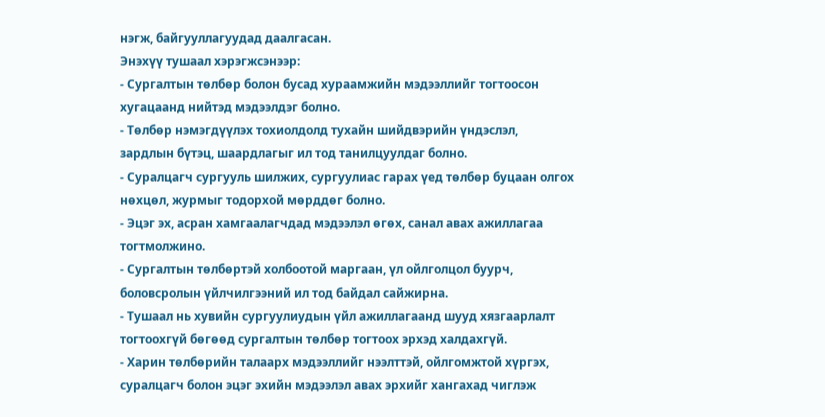нэгж, байгууллагуудад даалгасан.
Энэхүү тушаал хэрэгжсэнээр:
- Сургалтын төлбөр болон бусад хураамжийн мэдээллийг тогтоосон хугацаанд нийтэд мэдээлдэг болно.
- Төлбөр нэмэгдүүлэх тохиолдолд тухайн шийдвэрийн үндэслэл, зардлын бүтэц, шаардлагыг ил тод танилцуулдаг болно.
- Суралцагч сургууль шилжих, сургуулиас гарах үед төлбөр буцаан олгох нөхцөл, журмыг тодорхой мөрддөг болно.
- Эцэг эх, асран хамгаалагчдад мэдээлэл өгөх, санал авах ажиллагаа тогтмолжино.
- Сургалтын төлбөртэй холбоотой маргаан, үл ойлголцол буурч, боловсролын үйлчилгээний ил тод байдал сайжирна.
- Тушаал нь хувийн сургуулиудын үйл ажиллагаанд шууд хязгаарлалт тогтоохгүй бөгөөд сургалтын төлбөр тогтоох эрхэд халдахгүй.
- Харин төлбөрийн талаарх мэдээллийг нээлттэй, ойлгомжтой хүргэх, суралцагч болон эцэг эхийн мэдээлэл авах эрхийг хангахад чиглэж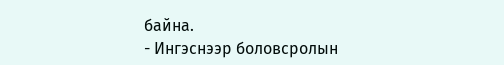байна.
- Ингэснээр боловсролын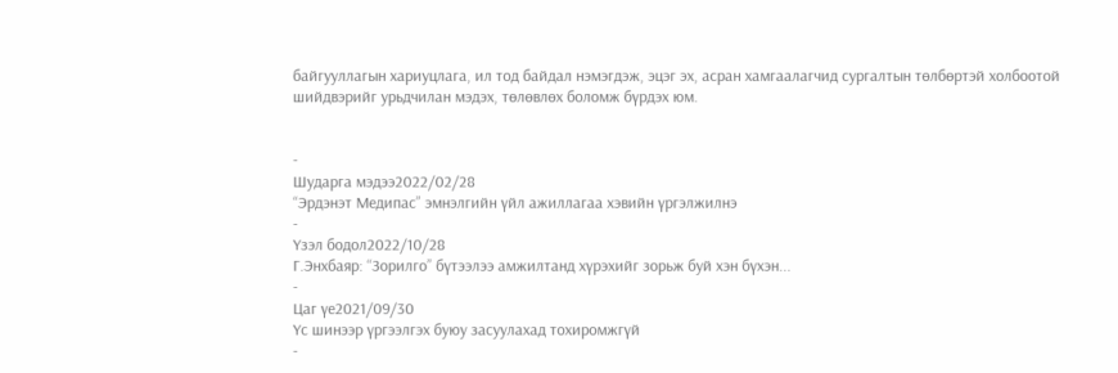байгууллагын хариуцлага, ил тод байдал нэмэгдэж, эцэг эх, асран хамгаалагчид сургалтын төлбөртэй холбоотой шийдвэрийг урьдчилан мэдэх, төлөвлөх боломж бүрдэх юм.


-
Шударга мэдээ2022/02/28
“Эрдэнэт Медипас” эмнэлгийн үйл ажиллагаа хэвийн үргэлжилнэ
-
Үзэл бодол2022/10/28
Г.Энхбаяр: “Зорилго” бүтээлээ амжилтанд хүрэхийг зорьж буй хэн бүхэн...
-
Цаг үе2021/09/30
Үс шинээр үргээлгэх буюу засуулахад тохиромжгүй
-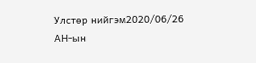Улстөр нийгэм2020/06/26
АН-ын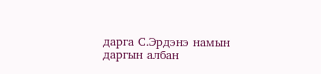дарга С.Эрдэнэ намын даргын албан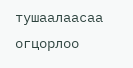тушаалаасаа огцорлоо